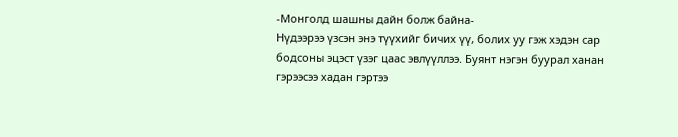-Монголд шашны дайн болж байна-
Нүдээрээ үзсэн энэ түүхийг бичих үү, болих уу гэж хэдэн сар бодсоны эцэст үзэг цаас эвлүүллээ. Буянт нэгэн буурал ханан гэрээсээ хадан гэртээ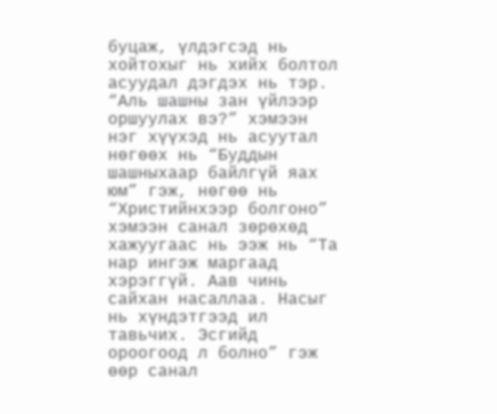буцаж, үлдэгсэд нь хойтохыг нь хийх болтол асуудал дэгдэх нь тэр. “Аль шашны зан үйлээр оршуулах вэ?” хэмээн нэг хүүхэд нь асуутал нөгөөх нь “Буддын шашныхаар байлгүй яах юм” гэж, нөгөө нь “Христийнхээр болгоно” хэмээн санал зөрөхөд хажуугаас нь ээж нь “Та нар ингэж маргаад хэрэггүй. Аав чинь сайхан насаллаа. Насыг нь хүндэтгээд ил тавьчих. Эсгийд ороогоод л болно” гэж өөр санал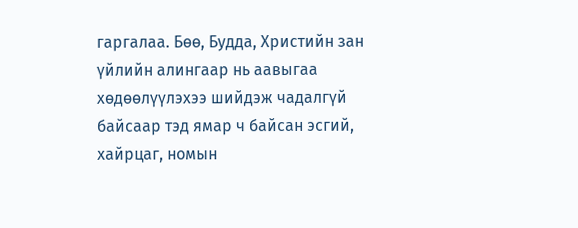гаргалаа. Бөө, Будда, Христийн зан үйлийн алингаар нь аавыгаа хөдөөлүүлэхээ шийдэж чадалгүй байсаар тэд ямар ч байсан эсгий, хайрцаг, номын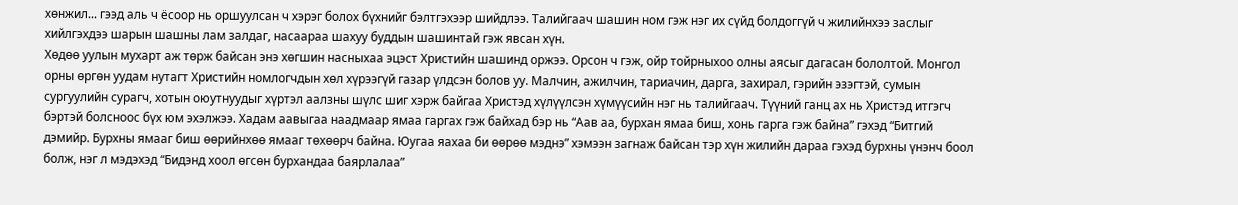хөнжил... гээд аль ч ёсоор нь оршуулсан ч хэрэг болох бүхнийг бэлтгэхээр шийдлээ. Талийгаач шашин ном гэж нэг их сүйд болдоггүй ч жилийнхээ заслыг хийлгэхдээ шарын шашны лам залдаг, насаараа шахуу буддын шашинтай гэж явсан хүн.
Хөдөө уулын мухарт аж төрж байсан энэ хөгшин насныхаа эцэст Христийн шашинд оржээ. Орсон ч гэж, ойр тойрныхоо олны аясыг дагасан бололтой. Монгол орны өргөн уудам нутагт Христийн номлогчдын хөл хүрээгүй газар үлдсэн болов уу. Малчин, ажилчин, тариачин, дарга, захирал, гэрийн эзэгтэй, сумын сургуулийн сурагч, хотын оюутнуудыг хүртэл аалзны шүлс шиг хэрж байгаа Христэд хүлүүлсэн хүмүүсийн нэг нь талийгаач. Түүний ганц ах нь Христэд итгэгч бэртэй болсноос бүх юм эхэлжээ. Хадам аавыгаа наадмаар ямаа гаргах гэж байхад бэр нь “Аав аа, бурхан ямаа биш, хонь гарга гэж байна” гэхэд “Битгий дэмийр. Бурхны ямааг биш өөрийнхөө ямааг төхөөрч байна. Юугаа яахаа би өөрөө мэднэ” хэмээн загнаж байсан тэр хүн жилийн дараа гэхэд бурхны үнэнч боол болж, нэг л мэдэхэд “Бидэнд хоол өгсөн бурхандаа баярлалаа”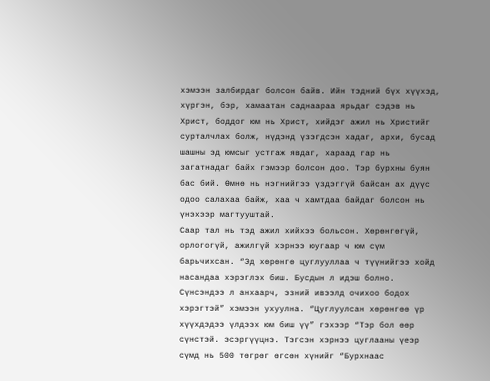хэмээн залбирдаг болсон байв. Ийн тэдний бүх хүүхэд, хүргэн, бэр, хамаатан саднаараа ярьдаг сэдэв нь Христ, боддог юм нь Христ, хийдэг ажил нь Христийг сурталчлах болж, нүдэнд үзэгдсэн хадаг, архи, бусад шашны эд юмсыг устгаж явдаг, хараад гар нь загатнадаг байх гэмээр болсон доо. Тэр бурхны буян бас бий. Өмнө нь нэгнийгээ үздэггүй байсан ах дүүс одоо салахаа байж, хаа ч хамтдаа байдаг болсон нь үнэхээр магтууштай.
Саар тал нь тэд ажил хийхээ больсон. Хөрөнгөгүй, орлогогүй, ажилгүй хэрнээ юугаар ч юм сүм барьчихсан. “Эд хөрөнгө цуглууллаа ч түүнийгээ хойд насандаа хэрэглэх биш. Бусдын л идэш болно. Сүнсэндээ л анхаарч, эзний ивээлд очихоо бодох хэрэгтэй” хэмээн ухуулна. “Цуглуулсан хөрөнгөө үр хүүхдэдээ үлдээх юм биш үү” гэхээр “Тэр бол өөр сүнстэй. эсэргүүцнэ. Тэгсэн хэрнээ цуглааны үеэр сүмд нь 500 төгрөг өгсөн хүнийг “Бурхнаас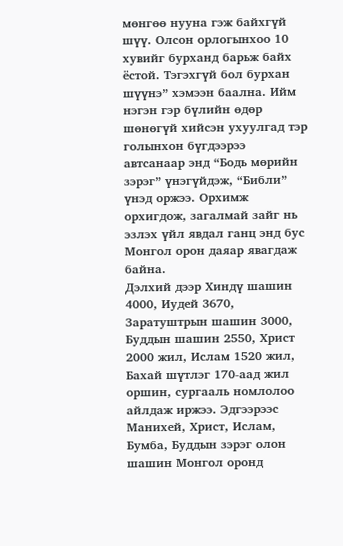мөнгөө нууна гэж байхгүй шүү. Олсон орлогынхоо 10 хувийг бурханд барьж байх ёстой. Тэгэхгүй бол бурхан шүүнэ” хэмээн баална. Ийм нэгэн гэр бүлийн өдөр шөнөгүй хийсэн ухуулгад тэр голынхон бүгдээрээ автсанаар энд “Бодь мөрийн зэрэг” үнэгүйдэж, “Библи” үнэд оржээ. Орхимж орхигдож, загалмай зайг нь эзлэх үйл явдал ганц энд бус Монгол орон даяар явагдаж байна.
Дэлхий дээр Хиндү шашин 4000, Иудей 3670, Заратуштрын шашин 3000, Буддын шашин 2550, Христ 2000 жил, Ислам 1520 жил, Бахай шүтлэг 170-аад жил оршин, сургааль номлолоо айлдаж иржээ. Эдгээрээс Манихей, Христ, Ислам, Бумба, Буддын зэрэг олон шашин Монгол оронд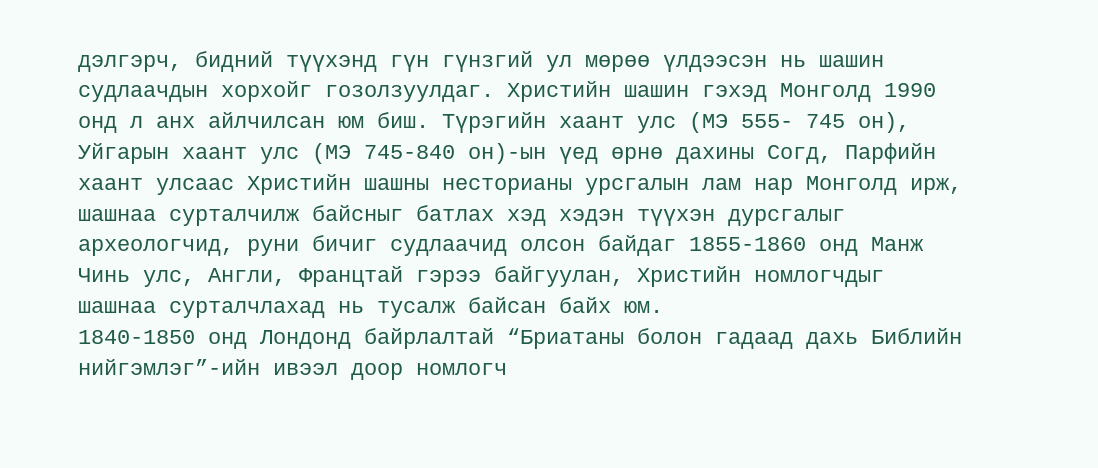дэлгэрч, бидний түүхэнд гүн гүнзгий ул мөрөө үлдээсэн нь шашин судлаачдын хорхойг гозолзуулдаг. Христийн шашин гэхэд Монголд 1990 онд л анх айлчилсан юм биш. Түрэгийн хаант улс (МЭ 555- 745 он), Уйгарын хаант улс (МЭ 745-840 он)-ын үед өрнө дахины Согд, Парфийн хаант улсаас Христийн шашны несторианы урсгалын лам нар Монголд ирж, шашнаа сурталчилж байсныг батлах хэд хэдэн түүхэн дурсгалыг археологчид, руни бичиг судлаачид олсон байдаг 1855-1860 онд Манж Чинь улс, Англи, Францтай гэрээ байгуулан, Христийн номлогчдыг шашнаа сурталчлахад нь тусалж байсан байх юм.
1840-1850 онд Лондонд байрлалтай “Бриатаны болон гадаад дахь Библийн нийгэмлэг”-ийн ивээл доор номлогч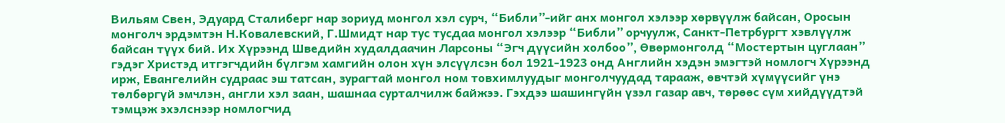Вильям Свен, Эдуард Сталиберг нар зориуд монгол хэл сурч, “Библи”-ийг анх монгол хэлээр хөрвүүлж байсан, Оросын монголч эрдэмтэн Н.Ковалевский, Г.Шмидт нар тус тусдаа монгол хэлээр “Библи” орчуулж, Санкт-Петрбургт хэвлүүлж байсан түүх бий. Их Хүрээнд Шведийн худалдаачин Ларсоны “Эгч дүүсийн холбоо”, Өвөрмонголд “Мостертын цуглаан” гэдэг Христэд итгэгчдийн бүлгэм хамгийн олон хүн элсүүлсэн бол 1921-1923 онд Английн хэдэн эмэгтэй номлогч Хүрээнд ирж, Евангелийн судраас эш татсан, зурагтай монгол ном товхимлуудыг монголчуудад тарааж, өвчтэй хүмүүсийг үнэ төлбөргүй эмчлэн, англи хэл заан, шашнаа сурталчилж байжээ. Гэхдээ шашингүйн үзэл газар авч, төрөөс сүм хийдүүдтэй тэмцэж эхэлснээр номлогчид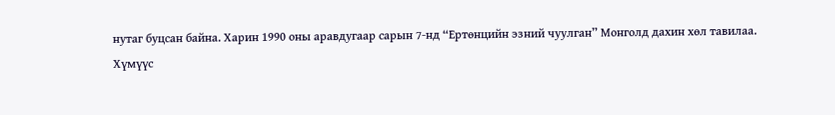нутаг буцсан байна. Харин 1990 оны аравдугаар сарын 7-нд “Ертөнцийн эзний чуулган” Монголд дахин хөл тавилаа.
Хүмүүс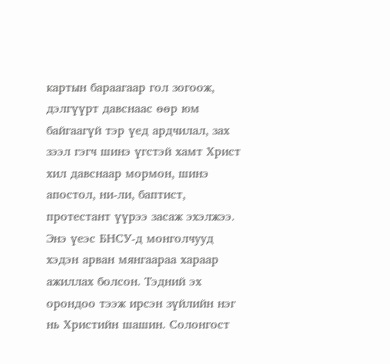картын бараагаар гол зогоож, дэлгүүрт давснаас өөр юм байгаагүй тэр үед ардчилал, зах зээл гэгч шинэ үгстэй хамт Христ хил давснаар мормон, шинэ апостол, ни-ли, баптист, протестант үүрээ засаж эхэлжээ. Энэ үеэс БНСУ-д монголчууд хэдэн арван мянгаараа хараар ажиллах болсон. Тэдний эх орондоо тээж ирсэн зүйлийн нэг нь Христийн шашин. Солонгост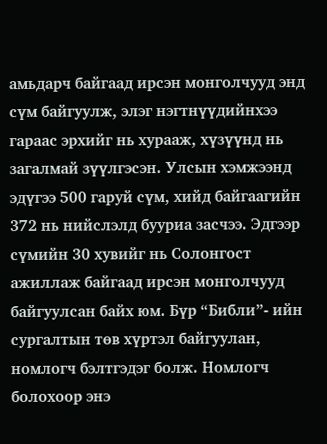амьдарч байгаад ирсэн монголчууд энд сүм байгуулж, элэг нэгтнүүдийнхээ гараас эрхийг нь хурааж, хүзүүнд нь загалмай зүүлгэсэн. Улсын хэмжээнд эдүгээ 500 гаруй сүм, хийд байгаагийн 372 нь нийслэлд бууриа засчээ. Эдгээр сүмийн 30 хувийг нь Солонгост ажиллаж байгаад ирсэн монголчууд байгуулсан байх юм. Бүр “Библи”- ийн сургалтын төв хүртэл байгуулан, номлогч бэлтгэдэг болж. Номлогч болохоор энэ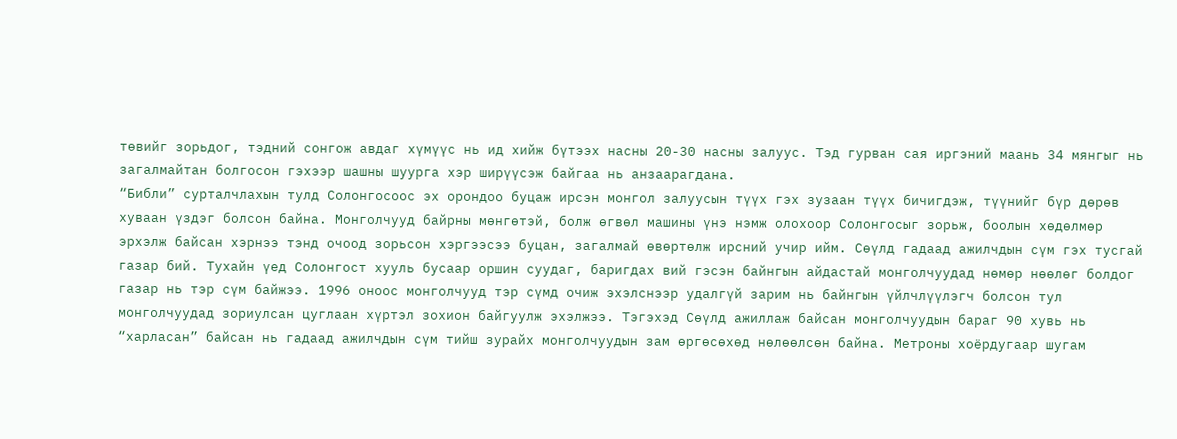төвийг зорьдог, тэдний сонгож авдаг хүмүүс нь ид хийж бүтээх насны 20-30 насны залуус. Тэд гурван сая иргэний маань 34 мянгыг нь загалмайтан болгосон гэхээр шашны шуурга хэр ширүүсэж байгаа нь анзаарагдана.
“Библи” сурталчлахын тулд Солонгосоос эх орондоо буцаж ирсэн монгол залуусын түүх гэх зузаан түүх бичигдэж, түүнийг бүр дөрөв хуваан үздэг болсон байна. Монголчууд байрны мөнгөтэй, болж өгвөл машины үнэ нэмж олохоор Солонгосыг зорьж, боолын хөдөлмөр эрхэлж байсан хэрнээ тэнд очоод зорьсон хэргээсээ буцан, загалмай өвөртөлж ирсний учир ийм. Сөүлд гадаад ажилчдын сүм гэх тусгай газар бий. Тухайн үед Солонгост хууль бусаар оршин суудаг, баригдах вий гэсэн байнгын айдастай монголчуудад нөмөр нөөлөг болдог газар нь тэр сүм байжээ. 1996 оноос монголчууд тэр сүмд очиж эхэлснээр удалгүй зарим нь байнгын үйлчлүүлэгч болсон тул монголчуудад зориулсан цуглаан хүртэл зохион байгуулж эхэлжээ. Тэгэхэд Сөүлд ажиллаж байсан монголчуудын бараг 90 хувь нь “харласан” байсан нь гадаад ажилчдын сүм тийш зурайх монголчуудын зам өргөсөхөд нөлөөлсөн байна. Метроны хоёрдугаар шугам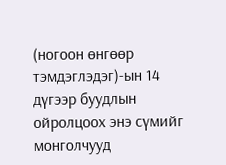(ногоон өнгөөр тэмдэглэдэг)-ын 14 дүгээр буудлын ойролцоох энэ сүмийг монголчууд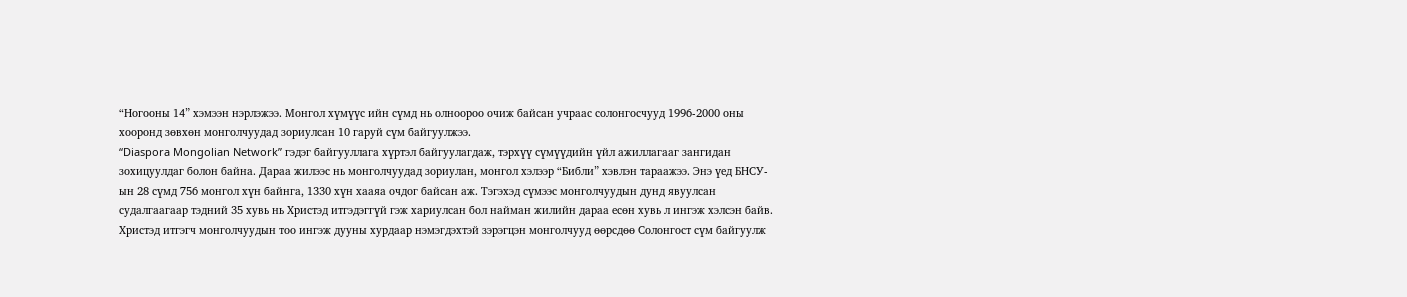“Ногооны 14” хэмээн нэрлэжээ. Монгол хүмүүс ийн сүмд нь олноороо очиж байсан учраас солонгосчууд 1996-2000 оны хооронд зөвхөн монголчуудад зориулсан 10 гаруй сүм байгуулжээ.
“Diaspora Mongolian Network” гэдэг байгууллага хүртэл байгуулагдаж, тэрхүү сүмүүдийн үйл ажиллагааг зангидан зохицуулдаг болон байна. Дараа жилээс нь монголчуудад зориулан, монгол хэлээр “Библи” хэвлэн тараажээ. Энэ үед БНСУ-ын 28 сүмд 756 монгол хүн байнга, 1330 хүн хааяа очдог байсан аж. Тэгэхэд сүмээс монголчуудын дунд явуулсан судалгаагаар тэдний 35 хувь нь Христэд итгэдэггүй гэж хариулсан бол найман жилийн дараа есөн хувь л ингэж хэлсэн байв. Христэд итгэгч монголчуудын тоо ингэж дууны хурдаар нэмэгдэхтэй зэрэгцэн монголчууд өөрсдөө Солонгост сүм байгуулж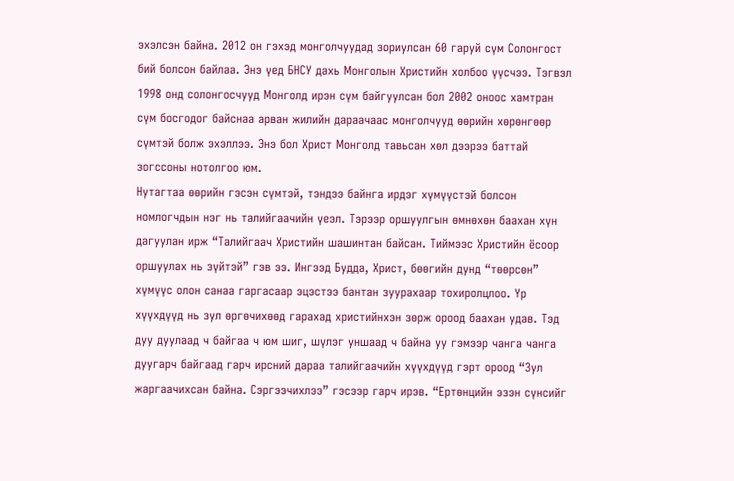эхэлсэн байна. 2012 он гэхэд монголчуудад зориулсан 60 гаруй сүм Солонгост бий болсон байлаа. Энэ үед БНСУ дахь Монголын Христийн холбоо үүсчээ. Тэгвэл 1998 онд солонгосчууд Монголд ирэн сүм байгуулсан бол 2002 оноос хамтран сүм босгодог байснаа арван жилийн дараачаас монголчууд өөрийн хөрөнгөөр сүмтэй болж эхэллээ. Энэ бол Христ Монголд тавьсан хөл дээрээ баттай зогссоны нотолгоо юм.
Нутагтаа өөрийн гэсэн сүмтэй, тэндээ байнга ирдэг хүмүүстэй болсон номлогчдын нэг нь талийгаачийн үеэл. Тэрээр оршуулгын өмнөхөн баахан хүн дагуулан ирж “Талийгаач Христийн шашинтан байсан. Тиймээс Христийн ёсоор оршуулах нь зүйтэй” гэв ээ. Ингээд Будда, Христ, бөөгийн дунд “төөрсөн” хүмүүс олон санаа гаргасаар эцэстээ бантан зуурахаар тохиролцлоо. Үр хүүхдүүд нь зул өргөчихөөд гарахад христийнхэн зөрж ороод баахан удав. Тэд дуу дуулаад ч байгаа ч юм шиг, шүлэг уншаад ч байна уу гэмээр чанга чанга дуугарч байгаад гарч ирсний дараа талийгаачийн хүүхдүүд гэрт ороод “Зул жаргаачихсан байна. Сэргээчихлээ” гэсээр гарч ирэв. “Ертөнцийн эзэн сүнсийг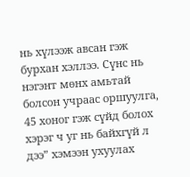нь хүлээж авсан гэж бурхан хэллээ. Сүнс нь нэгэнт мөнх амьтай болсон учраас оршуулга, 45 хоног гэж сүйд болох хэрэг ч уг нь байхгүй л дээ” хэмээн ухуулах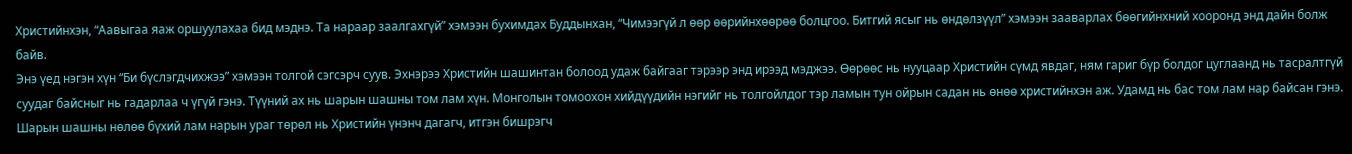Христийнхэн, “Аавыгаа яаж оршуулахаа бид мэднэ. Та нараар заалгахгүй” хэмээн бухимдах Буддынхан, “Чимээгүй л өөр өөрийнхөөрөө болцгоо. Битгий ясыг нь өндөлзүүл” хэмээн зааварлах бөөгийнхний хооронд энд дайн болж байв.
Энэ үед нэгэн хүн “Би бүслэгдчихжээ” хэмээн толгой сэгсэрч суув. Эхнэрээ Христийн шашинтан болоод удаж байгааг тэрээр энд ирээд мэджээ. Өөрөөс нь нууцаар Христийн сүмд явдаг, ням гариг бүр болдог цуглаанд нь тасралтгүй суудаг байсныг нь гадарлаа ч үгүй гэнэ. Түүний ах нь шарын шашны том лам хүн. Монголын томоохон хийдүүдийн нэгийг нь толгойлдог тэр ламын тун ойрын садан нь өнөө христийнхэн аж. Удамд нь бас том лам нар байсан гэнэ. Шарын шашны нөлөө бүхий лам нарын ураг төрөл нь Христийн үнэнч дагагч, итгэн бишрэгч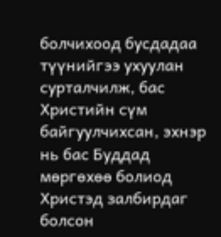болчихоод бусдадаа түүнийгээ ухуулан сурталчилж, бас Христийн сүм байгуулчихсан, эхнэр нь бас Буддад мөргөхөө болиод Христэд залбирдаг болсон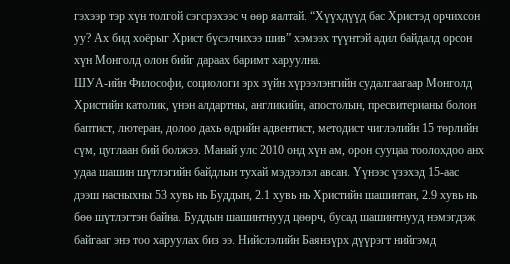гэхээр тэр хүн толгой сэгсрэхээс ч өөр яалтай. “Хүүхдүүд бас Христэд орчихсон уу? Ах бид хоёрыг Христ бүсэлчихээ шив” хэмээх түүнтэй адил байдалд орсон хүн Монголд олон бийг дараах баримт харуулна.
ШУА-ийн Философи, социологи эрх зүйн хүрээлэнгийн судалгаагаар Монголд Христийн католик, үнэн алдартны, англикийн, апостолын, пресвитерианы болон баптист, лютеран, долоо дахь өдрийн адвентист, методист чиглэлийн 15 төрлийн сүм, цуглаан бий болжээ. Манай улс 2010 онд хүн ам, орон сууцаа тоолохдоо анх удаа шашин шүтлэгийн байдлын тухай мэдээлэл авсан. Үүнээс үзэхэд 15-аас дээш насныхны 53 хувь нь Буддын, 2.1 хувь нь Христийн шашинтан, 2.9 хувь нь бөө шүтлэгтэн байна. Буддын шашинтнууд цөөрч, бусад шашинтнууд нэмэгдэж байгааг энэ тоо харуулах биз ээ. Нийслэлийн Баянзүрх дүүрэгт нийгэмд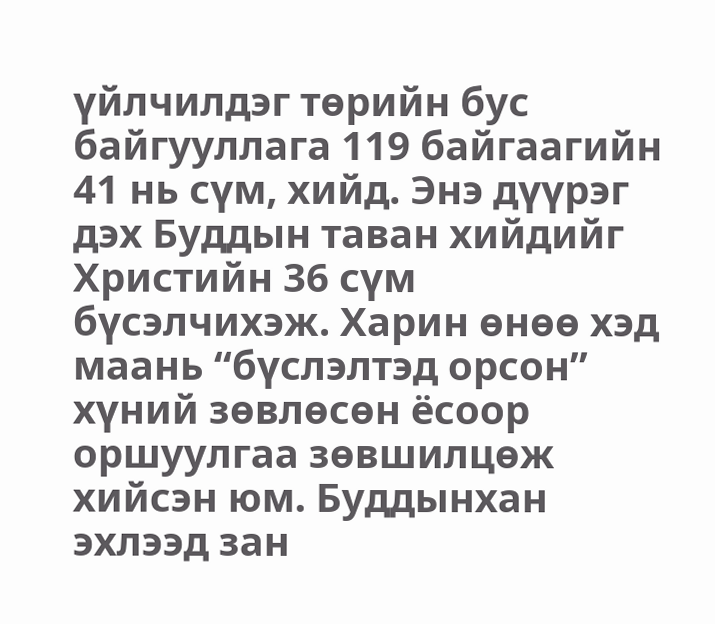үйлчилдэг төрийн бус байгууллага 119 байгаагийн 41 нь сүм, хийд. Энэ дүүрэг дэх Буддын таван хийдийг Христийн 36 сүм бүсэлчихэж. Харин өнөө хэд маань “бүслэлтэд орсон” хүний зөвлөсөн ёсоор оршуулгаа зөвшилцөж хийсэн юм. Буддынхан эхлээд зан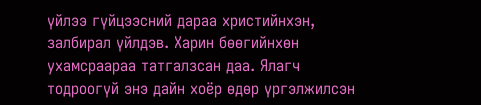үйлээ гүйцээсний дараа христийнхэн, залбирал үйлдэв. Харин бөөгийнхөн ухамсраараа татгалзсан даа. Ялагч тодроогүй энэ дайн хоёр өдөр үргэлжилсэн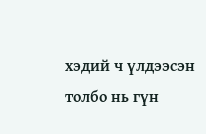хэдий ч үлдээсэн толбо нь гүн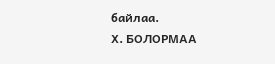байлаа.
Х. БОЛОРМАА